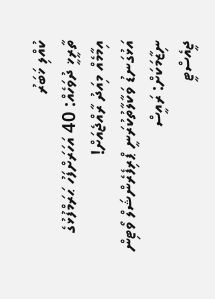ކުއްލި ޚަބަރު
ތާރީޚީ ދުވަހެއް: 40 އަހަރަށްފަހު ޙަރަމްފުޅުގެ އިމާމެއް މިއަދު ރާއްޖެއަށް!
އަޅުގަނޑު ވަކާލާތުކުރަނީ ޕްރިފެރެންޝަލް ވޯޓިން ނިޒާމަކަށް: ރައީސް
ޖީއެސްޓީ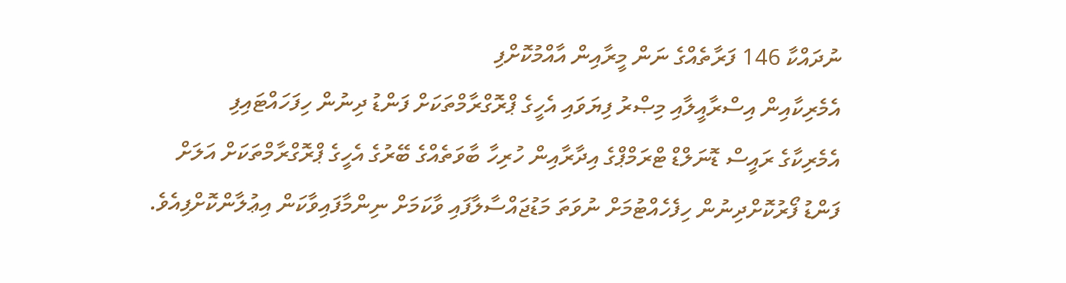ނުދައްކާ 146 ފަރާތެއްގެ ނަން މީރާއިން އާއްމުކޮށްފި
އެމެރިކާއިން އިސްރާއީލާއި މިޞްރު ފިޔަވައި އެހީގެ ޕްރޮގްރާމްތަކަށް ފަންޑު ދިނުން ހިފަހައްޓައިފި
އެމެރިކާގެ ރައީސް ޑޮނަލްޑް ޓްރަމްޕްގެ އިދާރާއިން ހުރިހާ ބާވަތެއްގެ ބޭރުގެ އެހީގެ ޕްރޮގްރާމްތަކަށް އަލަށް ފަންޑު ފޯރުކޮށްދިނުން ހިފެހެއްޓުމަށް ނުވަތަ މަޑުޖައްސާލާފައި ވާކަމަށް ނިންމާފައިވާކަން އިޢުލާންކޮށްފިއެވެ.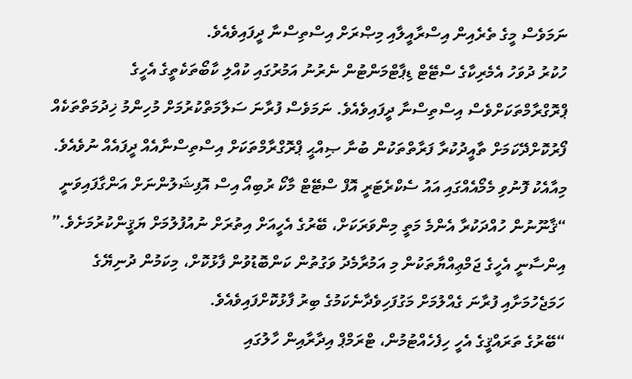ނަމަވެސް މީގެ ތެރެއިން އިސްރާއީލާއި މިޞްރަށް އިސްތިސްނާ ދީފައިވެއެވެ.
ހުކުރު ދުވަހު އެމެރިކާގެ ސްޓޭޓް ޑިޕާޓްމަންޓުން ނެރުނު އަމުރުގައި ކުއްލި ކާބޯތަކެތީގެ އެހީގެ ޕްރޮގްރާމްތަކަށްވެސް އިސްތިސްނާ ދީފައިވެއެވެ. ނަމަވެސް ފުރާނަ ސަލާމަތްކުރުމަށް މުހިންމު ޚިދުމަތްތަކެއް ފޯރުކޮށްދޭކަމަށް ތާއީދުކުރާ ފަރާތްތަކުން ބުނާ ޞިއްޙީ ޕްރޮގްރާމްތަކަށް އިސްތިސްނާއެއް ދީފައެއް ނުވެއެވެ.
މިއާއެކު ފޮނުވި މެމޯއެއްގައި އައު ސެކްރެޓަރީ އޮފް ސްޓޭޓް މާކޯ ރުބިއޯ އިސް އޮފިޝަލުންނަށް އަންގާފައިވަނީ “ޤާނޫނުން ހުއްދަކުރާ އެންމެ މަތީ މިންވަރަކަށް، ބޭރުގެ އެހީއަށް އިތުރަށް ނުއުފުލުމަށް ޔަޤީންކުރުމަށެވެ.”
އިންސާނީ އެހީގެ ޖަމްޢިއްޔާތަކުން މި އަމުރާމެދު ވަގުތުން ކަންބޮޑުވުން ފާޅުކޮށް، މިކަމުން ދުނިޔޭގެ ހަމަޖެހުމަށާއި ފުރާނަ ގެއްލުމަށް މަގުފަހިވެދާނެކަމުގެ ބިރު ފާޅުކޮށްފައިވެއެވެ.
“ބޭރުގެ ތަރައްޤީގެ އެހީ ހިފެހެއްޓުމުން، ޓްރަމްޕް އިދާރާއިން ހާލުގައި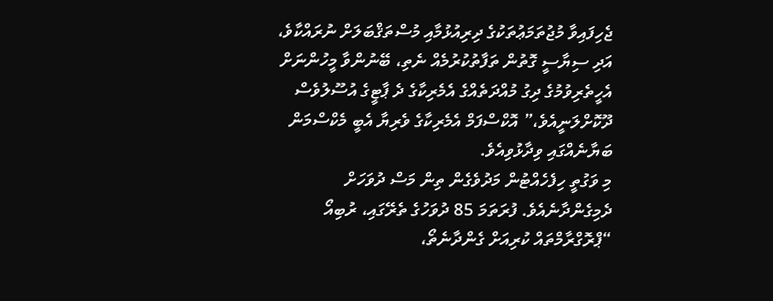ޖެހިފައިވާ މުޖުތަމަޢުތަކުގެ ދިރިއުޅުމާއި މުސްތަޤްބަލަށް ނުރައްކާވެ، އަދި ސިޔާސީ ގޮތުން ތަފާތުކުރުމެއް ނެތި، ބޭނުންވާ މީހުންނަށް އެހީތެރިވުމުގެ ދިގު މުއްދަތެއްގެ އެމެރިކާގެ ދެ ޕާޓީގެ އުސޫލުވެސް ދޫކޮށްލަނީއެވެ،” އޮކްސްފަމް އެމެރިކާގެ ވެރިޔާ އެބީ މެކްސްމަން ބަޔާނެއްގައި ވިދާޅުވިއެވެ.
މި ވަގުތީ ހިފެހެއްޓުން މަދުވެގެން ތިން މަސް ދުވަހަށް ދެމިގެންދާނެއެވެ. ފުރަތަމަ 85 ދުވަހުގެ ތެރޭގައި، ރުބިއޯ “ޕްރޮގްރާމްތައް ކުރިއަށް ގެންދާނެތޯ،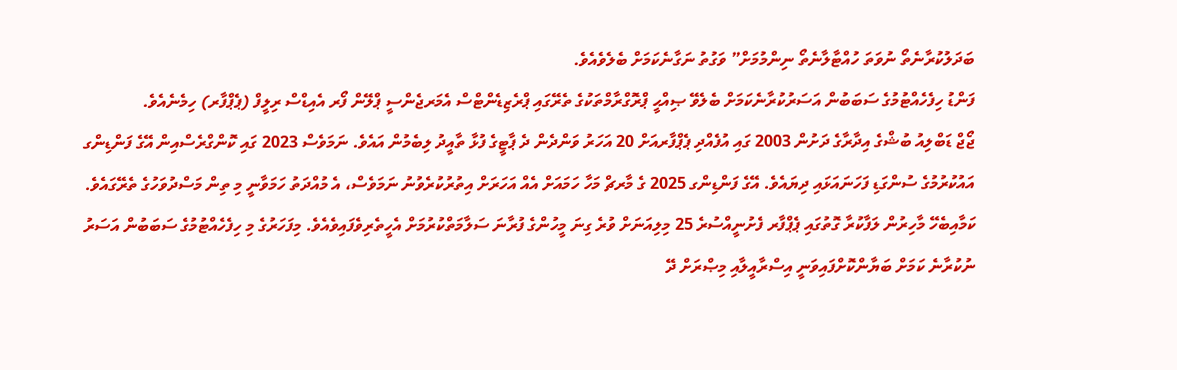ބަދަލުކުރާނެތޯ ނުވަތަ ހުއްޓާލާނެތޯ ނިންމުމަށް” ވަގުތު ނަގާނެކަމަށް ބެލެވެއެވެ.
ފަންޑު ހިފެހެއްޓުމުގެ ސަބަބުން އަސަރުކުރާނެކަމަށް ބެލެވޭ ޞިއްޙީ ޕްރޮގްރާމްތަކުގެ ތެރޭގައި ޕްރެޒިޑެންޓްސް އެމަރޖެންސީ ޕްލޭން ފޯރ އެއިޑްސް ރިލީފް (ޕެޕްފާރ) ހިމެނެއެވެ.
ޖޯޖް ޑަބްލިއު ބުޝްގެ އިދާރާގެ ދަށުން 2003 ގައި އުފެއްދި ޕެޕްފާރއަށް 20 އަހަރު ވަންދެން ދެ ޕާޓީގެ ފުޅާ ތާއީދު ލިބެމުން އައެވެ. ނަމަވެސް 2023 ގައި ކޮންގްރެސްއިން އޭގެ ފަންޑިންގ އައުކުރުމުގެ ސުންގަޑި ފަހަނައަޅައި ދިޔައެވެ. އޭގެ ފަންޑިންގ 2025 ގެ މާރޗް މަހާ ހަމައަށް އެއް އަހަރަށް އިތުރުކުރެވުނު ނަމަވެސް، އެ މުއްދަތު ހަމަވާނީ މި ތިން މަސްދުވަހުގެ ތެރޭގައެވެ.
ކަމާއިބެހޭ މާހިރުން ލަފާކުރާ ގޮތުގައި ޕެޕްފާރ ފެށުނީއްސުރެ 25 މިލިއަނަށް ވުރެ ގިނަ މީހުންގެ ފުރާނަ ސަލާމަތްކުރުމަށް އެހީތެރިވެފައިވެއެވެ. މިފަހަރުގެ މި ހިފެހެއްޓުމުގެ ސަބަބުން އަސަރު ނުކުރާނެ ކަމަށް ބަޔާންކޮށްފައިވަނީ އިސްރާއީލާއި މިޞްރަށް ދޭ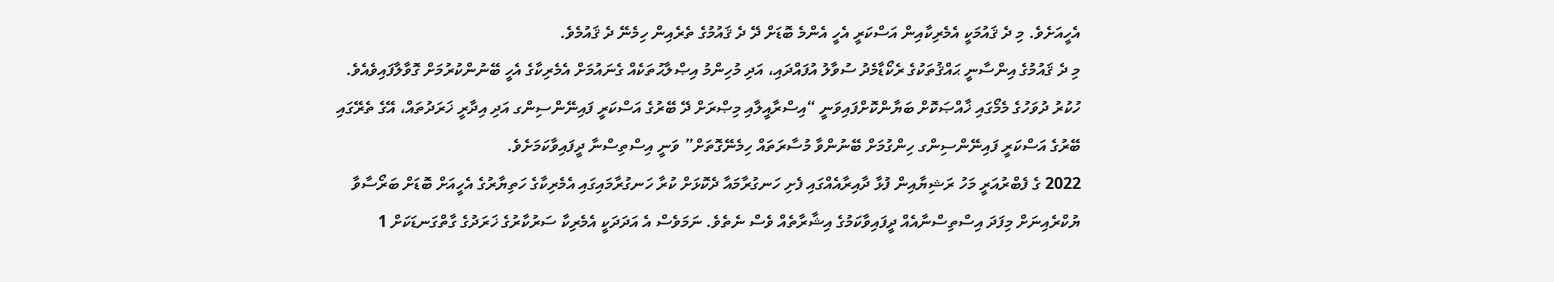އެހީއަށެވެ. މި ދެ ޤައުމަކީ އެމެރިކާއިން އަސްކަރީ އެހީ އެންމެ ބޮޑަށް ދޭ ދެ ޤައުމުގެ ތެރެއިން ހިމެނޭ ދެ ޤައުމެވެ.
މި ދެ ޤައުމުގެ އިންސާނީ ޙައްޤުތަކުގެ ރެކޯޑާމެދު ސުވާލު އުފައްދައި، އަދި މުހިންމު އިޞްލާޙުތަކެއް ގެނައުމަށް އެމެރިކާގެ އެހީ ބޭނުންކުރުމަށް ގޮވާލާފައިވެއެވެ. ހުކުރު ދުވަހުގެ މެމޯގައި ޚާއްޞަކޮށް ބަޔާންކޮށްފައިވަނީ “އިސްރާއީލާއި މިޞްރަށް ދޭ ބޭރުގެ އަސްކަރީ ފައިނޭންސިންގ އަދި އިދާރީ ޚަރަދުތައް، އޭގެ ތެރޭގައި ބޭރުގެ އަސްކަރީ ފައިނޭންސިންގ ހިންގުމަށް ބޭނުންވާ މުސާރަތައް ހިމެނޭގޮތަށް” ވަނީ އިސްތިސްނާ ދީފައިވާކަމަށެވެ.
2022 ގެ ފެބްރުއަރީ މަހު ރަޝިޔާއިން ފުޅާ ދާއިރާއެއްގައި ފެށި ހަނގުރާމައާ ދެކޮޅަށް ކުރާ ހަނގުރާމައިގައި އެމެރިކާގެ ހަތިޔާރުގެ އެހީއަށް ބޮޑަށް ބަރޯސާވާ ޔުކްރެއިނަށް މިފަދަ އިސްތިސްނާއެއް ދީފައިވާކަމުގެ އިޝާރާތެއް ވެސް ނެތެވެ. ނަމަވެސް އެ އަދަދަކީ އެމެރިކާ ސަރުކާރުގެ ޚަރަދުގެ ގާތްގަނޑަކަށް 1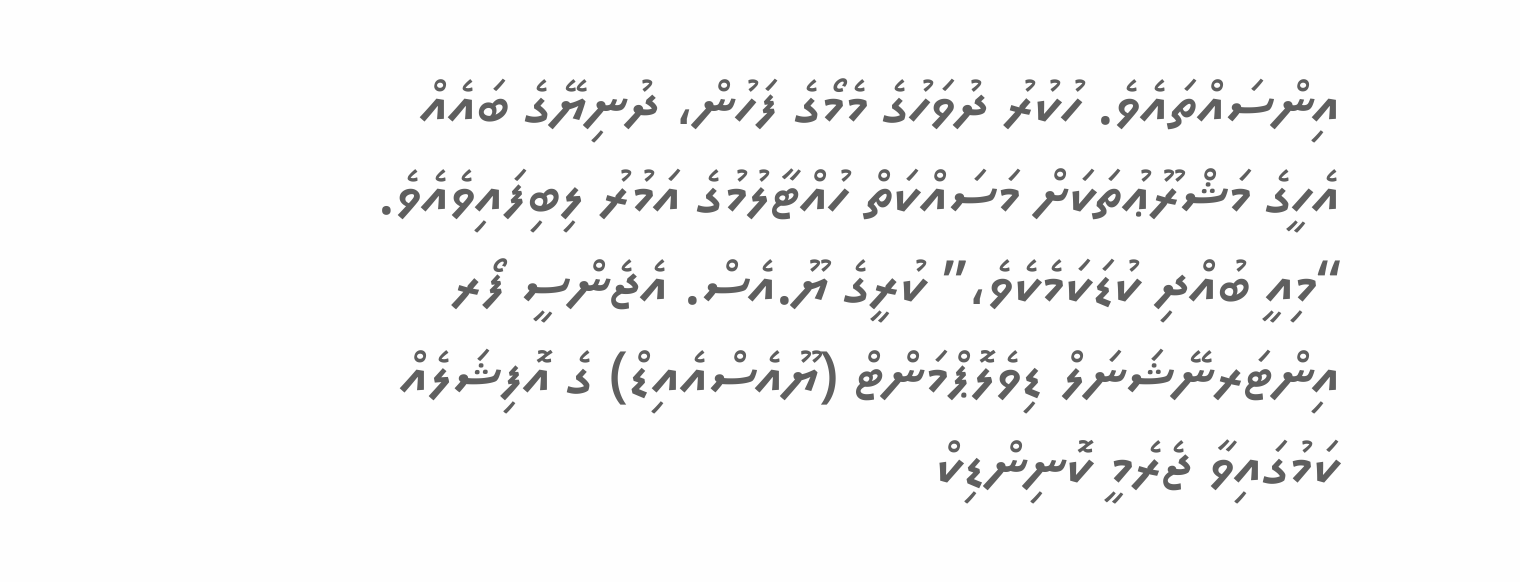އިންސައްތައެވެ. ހުކުރު ދުވަހުގެ މެމޯގެ ފަހުން، ދުނިޔޭގެ ބައެއް އެހީގެ މަޝްރޫޢުތަކަށް މަސައްކަތް ހުއްޓާލުމުގެ އަމުރު ލިބިފައިވެއެވެ.
“މިއީ ބުއްދި ކުޑަކަމެކެވެ،” ކުރީގެ ޔޫ.އެސް. އެޖެންސީ ފޯރ އިންޓަރނޭޝަނަލް ޑިވެލޮޕްމަންޓް (ޔޫއެސްއެއިޑް) ގެ އޮފިޝަލެއް ކަމުގައިވާ ޖެރެމީ ކޮނިންޑިކް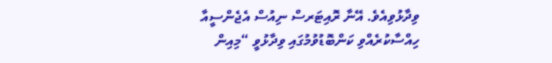ވިދާޅުވިއެވެ. އޭނާ ރޮއިޓަރސް ނިއުސް އެޖެންސީއާ ހިއްސާކުރެއްވި ކަންބޮޑުވުމުގައި ވިދާޅުވީ “މިއިން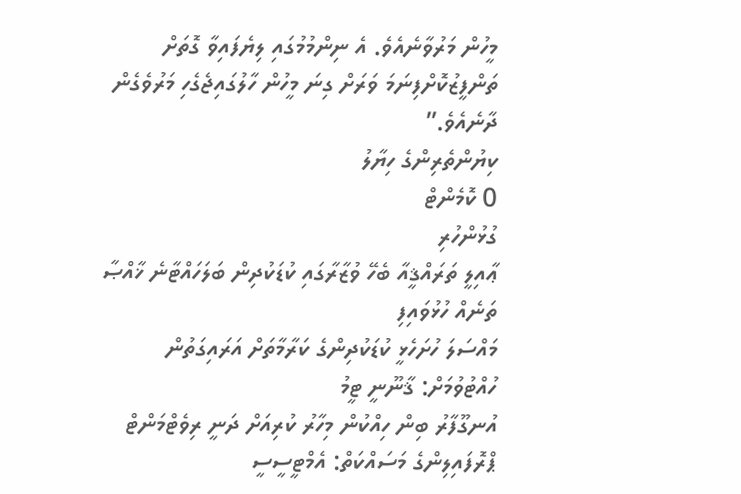މީހުން މަރުވާނެއެވެ. އެ ނިންމުމުގައި ލިޔެފައިވާ ގޮތަށް ތަންފީޒުކޮށްފިނަމަ ވަރަށް ގިނަ މީހުން ހާލުގައިޖެގެހި މަރުވެގެން ދާނެއެވެ.”
ކިޔުންތެރިންގެ ހިޔާލު
0 ކޮމެންޓް
ގުޅުންހުރި
ޢާއިލީ ތަރައްޤީއާ ބެހޭ ވުޒާރާގައި ކުޑަކުދިން ބަލަހައްޓާނެ ޚާއްޞާ ތަނެއް ހުޅުވައިފި
މައްސަލަ ހުށަހެޅީ ކުޑަކުދިންގެ ކަރާމާތަށް އަރައިގަތުން ހުއްޓުވުމަށް: ޤާނޫނީ ޓީމު
އުނގޫފާރު ބިން ހިއްކުން މިހާރު ކުރިއަށް ދަނީ ރިވެޓްމަންޓް ޕްރޮފައިލިންގެ މަސައްކަތް: އެމްޓީސީސީ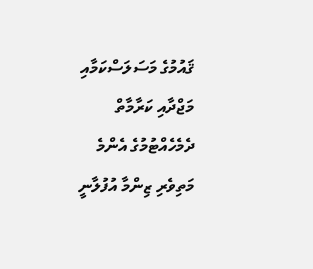ޤައުމުގެ މަސަލަސްކަމާއި މަޖްދާއި ކަރާމާތް ދެމެހެއްޓުމުގެ އެންމެ މަތިވެރި ޒިންމާ އުފުލާނީ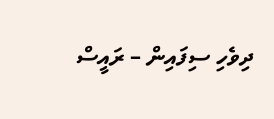ދިވެހި ސިފައިން – ރައީސް